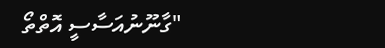"ގާނޫނުއަސާސީ އޮތްތޯ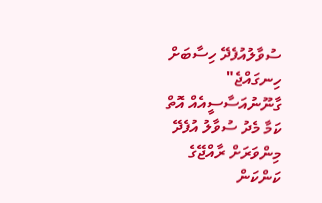ސުވާލުއުފެދޭ ހިސާބަށް ހިނގައްޖެ"
ގާނޫނުއަސާސީއެއް އޮތް ކަމާ މެދު ސުވާލު އުފެދޭ މިންވަރަށް ރާއްޖޭގެ ކަންކަން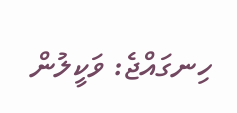ހިނގައްޖެ: ވަކީލުން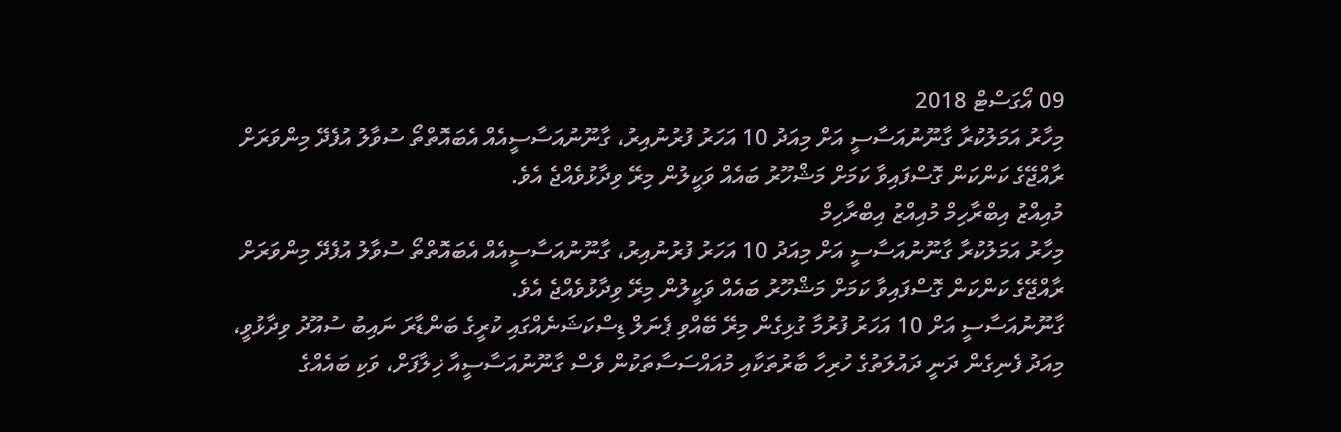09 އޯގަސްޓް 2018
މިހާރު އަމަލުކުރާ ގާނޫނުއަސާސީ އަށް މިއަދު 10 އަހަރު ފުރުނުއިރު، ގާނޫނުއަސާސީއެއް އެބައޮތްތޯ ސުވާލު އުފެދޭ މިންވަރަށް ރާއްޖޭގެ ކަންކަން ގޮސްފައިވާ ކަމަށް މަޝްހޫރު ބައެއް ވަކީލުން މިރޭ ވިދާޅުވެއްޖެ އެވެ.
މުއިއްޒު އިބްރާހިމް މުއިއްޒު އިބްރާހިމް
މިހާރު އަމަލުކުރާ ގާނޫނުއަސާސީ އަށް މިއަދު 10 އަހަރު ފުރުނުއިރު، ގާނޫނުއަސާސީއެއް އެބައޮތްތޯ ސުވާލު އުފެދޭ މިންވަރަށް ރާއްޖޭގެ ކަންކަން ގޮސްފައިވާ ކަމަށް މަޝްހޫރު ބައެއް ވަކީލުން މިރޭ ވިދާޅުވެއްޖެ އެވެ.
ގާނޫނުއަސާސީ އަށް 10 އަހަރު ފުރުމާ ގުޅިގެން މިރޭ ބޭއްވި ޕެނަލް ޑިސްކަޝަނެއްގައި ކުރީގެ ބަންޑާރަ ނައިބު ސުއޫދު ވިދާޅުވީ، މިއަދު ފެނިގެން ދަނީ ދައުލަތުގެ ހުރިހާ ބާރުތަކާއި މުއައްސަސާތަކުން ވެސް ގާނޫނުއަސާސީއާ ޚިލާފަށް، ވަކި ބައެއްގެ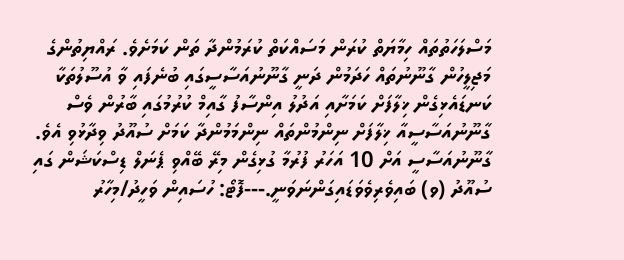މަސްލަހަތުތައް ހިމާޔަތް ކުރަން މަސައްކަތް ކުރަމުންދާ ތަން ކަމަށެވެ. ރައްޔިތުންގެ މަޖިލީހުން ގާނޫނުތައް ހަދަމުން ދަނީ ގާނޫނުއަސާސީގައި ބުނެފައި ވާ އުސޫލުތަކާ ކަނޑައެޅިގެން ޚިލާފަށް ކަމަށާއި އަދުލު އިންސާފު ގާއިމް ކުރުމުގައި ބާރުން ވެސް ގާނޫނުއަސާސީއާ ޚިލާފަށް ނިންމުންތައް ނިންމަމުންދާ ކަމަށް ސުއޫދު ވިދާޅުވި އެވެ.
ގާނޫނުއަސާސީ އަށް 10 އަހަރު ފުރުމާ ގުޅިގެން މިރޭ ބޭއްވި ޕެނަލް ޑިސްކަޝަން ގައި ސުއޫދު (ވ) ބައިވެރިވެވަޑައިގަންނަވަނީ.---ފޮޓޯ: ހުސައިން ވަހީދު/މިހާރު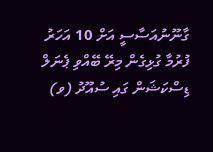ގާނޫނުއަސާސީ އަށް 10 އަހަރު ފުރުމާ ގުޅިގެން މިރޭ ބޭއްވި ޕެނަލް ޑިސްކަޝަން ގައި ސުއޫދު (ވ)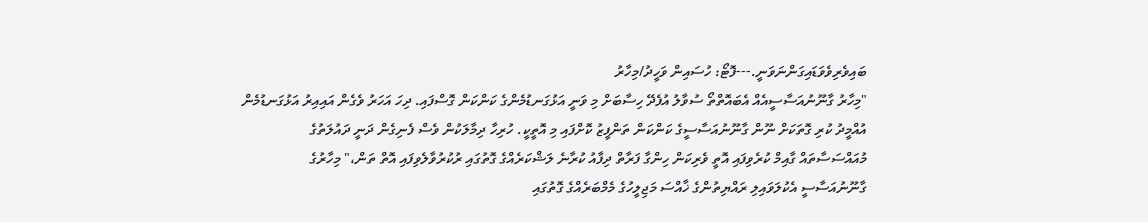ބައިވެރިވެވަޑައިގަންނަވަނީ.---ފޮޓޯ: ހުސައިން ވަހީދު/މިހާރު
"މިހާރު ގާނޫނުއަސާސީއެއް އެބައޮތްތޯ ސުވާލު އުފެދޭ ހިސާބަށް މި ވަނީ އަޅުގަނޑުމެންގެ ކަންކަން ގޮސްފައި. ދިހަ އަހަރު ވެގެން އައިއިރު އަޅުގަނޑުމެން އުއްމީދު ކުރި ގޮތަކަށް ނޫން ގާނޫނުއަސާސީގެ ކަންކަން ތަންފީޒު ކޮށްފައި މި އޮތީކީ. ހުރިހާ ދިމާލަކުން ވެސް ފެނިގެން ދަނީ ދައުލަތުގެ މުއައްސަސާތައް ގާއިމް ކުރެވިފައި އޮތީ ވެރިކަން ހިންގާ ފަރާތް ދިފާއު ކުރާނެ ލަޝްކަރެއްގެ ގޮތުގައި ރުކުރުވާލެވިފައި އޮތް ތަން،" މިހާރުގެ ގާނޫނުއަސާސީ އެކުލަވައިލި ރައްޔިތުންގެ ޚާއްސަ މަޖިލީހުގެ މެމްބަރެއްގެ ގޮތުގައި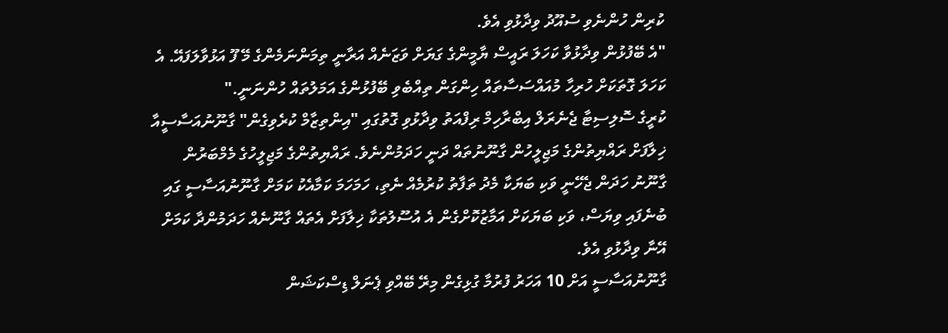ކުރިން ހުންނެވި ސުއޫދު ވިދާޅުވި އެވެ.
"އެ ބޭފުޅުން ވިދާޅުވާ ކަހަލަ ރައީސް ޔާމީންގެ ގަޔަށް ވަޒަނެއް އަރާނީ ތިމަންނަމެންގެ މޭ ފޫ އަޅުވާލަފައޭ. އެ ކަހަލަ ގޮތަކަށް ހުރިހާ މުއައްސަސާތައް ހިންގަން ތިއްބެވި ބޭފުޅުންގެ އަމަލުތައް ހުންނަނީ."
ކުރީގެ ސޮލިސިޓާ ޖެނެރަލް އިބްރާހިމް ރިފްއަތު ވިދާޅުވި ގޮތުގައި "އިންތިޒާމް ކުރެވިގެން" ގާނޫނުއަސާސީއާ ޚިލާފަށް ރައްޔިތުންގެ މަޖިލީހުން ގާނޫނުތައް ދަނީ ހަދަމުންނެވެ. ރައްޔިތުންގެ މަޖިލީހުގެ މެމްބަރުން ގާނޫނު ހަދަން ޖެހޭނީ ވަކި ބަޔަކާ މެދު ތަފާތު ކުރުމެއް ނެތި، ހަމަހަމަ ކަމާއެކު ކަމަށް ގާނޫނުއަސާސީ ގައި ބުނެފައި ވިޔަސް، ވަކި ބަޔަކަށް އަމާޒުކޮށްގެން އެ އުސޫލުތަކާ ޚިލާފަށް އެތައް ގާނޫނެއް ހަދަމުންދާ ކަމަށް އޭނާ ވިދާޅުވި އެވެ.
ގާނޫނުއަސާސީ އަށް 10 އަހަރު ފުރުމާ ގުޅިގެން މިރޭ ބޭއްވި ޕެނަލް ޑިސްކަޝަން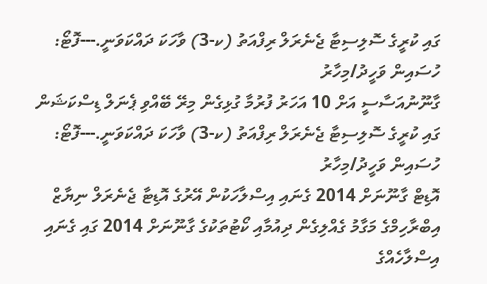ގައި ކުރީގެ ސޮލިސިޓާ ޖެނެރަލް ރިފްއަތު (ކ-3) ވާހަކަ ދައްކަވަނީ.---ފޮޓޯ: ހުސައިން ވަހީދު/މިހާރު
ގާނޫނުއަސާސީ އަށް 10 އަހަރު ފުރުމާ ގުޅިގެން މިރޭ ބޭއްވި ޕެނަލް ޑިސްކަޝަން ގައި ކުރީގެ ސޮލިސިޓާ ޖެނެރަލް ރިފްއަތު (ކ-3) ވާހަކަ ދައްކަވަނީ.---ފޮޓޯ: ހުސައިން ވަހީދު/މިހާރު
އޮޑިޓް ގާނޫނަށް 2014 ގެނައި އިސްލާހަކުން އޭރުގެ އޮޑިޓާ ޖެނެރަލް ނިޔާޒް އިބްރާހިމްގެ މަގާމު ގެއްލިގެން ދިއުމާއި ކޯޓުތަކުގެ ގާނޫނަށް 2014 ގައި ގެނައި އިސްލާހެއްގެ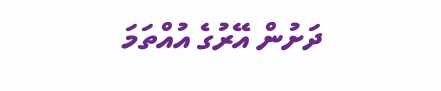ދަށުން އޭރުގެ އުއްތަމަ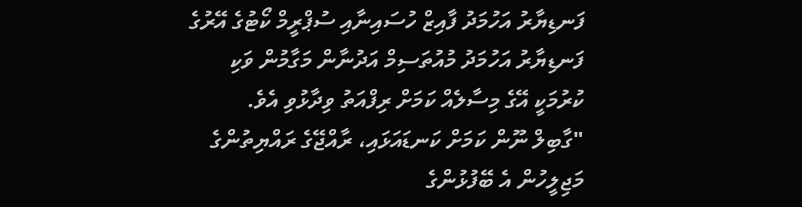ފަނޑިޔާރު އަހުމަދު ފާއިޒް ހުސައިނާއި ސުޕްރީމް ކޯޓުގެ އޭރުގެ ފަނޑިޔާރު އަހުމަދު މުއުތަސިމް އަދުނާން މަގާމުން ވަކި ކުރުމަކީ އޭގެ މިސާލެއް ކަމަށް ރިފްއަތު ވިދާޅުވި އެވެ.
"ގާބިލް ނޫން ކަމަށް ކަނޑައަޅައި، ރާއްޖޭގެ ރައްޔިތުންގެ މަޖިލީހުން އެ ބޭފުޅުންގެ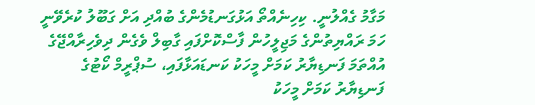މަގާމު ގެއްލުނީ. ކިހިނެއްތޯ އަޅުގަނޑުމެންގެ ބުއްދި އަށް ގަބޫލު ކުރެވޭނީ ހަމަ ރައްޔިތުންގެ މަޖިލީހުން ފާސްކޮށްފައި ގާބިލް ވެގެން ދިވެހިރާއްޖޭގެ އުއްތަމަ ފަނޑިޔާރު ކަމަށް މީހަކު ކަނޑައަޅާފައި، ސުޕްރީމް ކޯޓުގެ ފަނޑިޔާރު ކަމަށް މީހަކު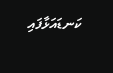ކަނޑައަޅާފައި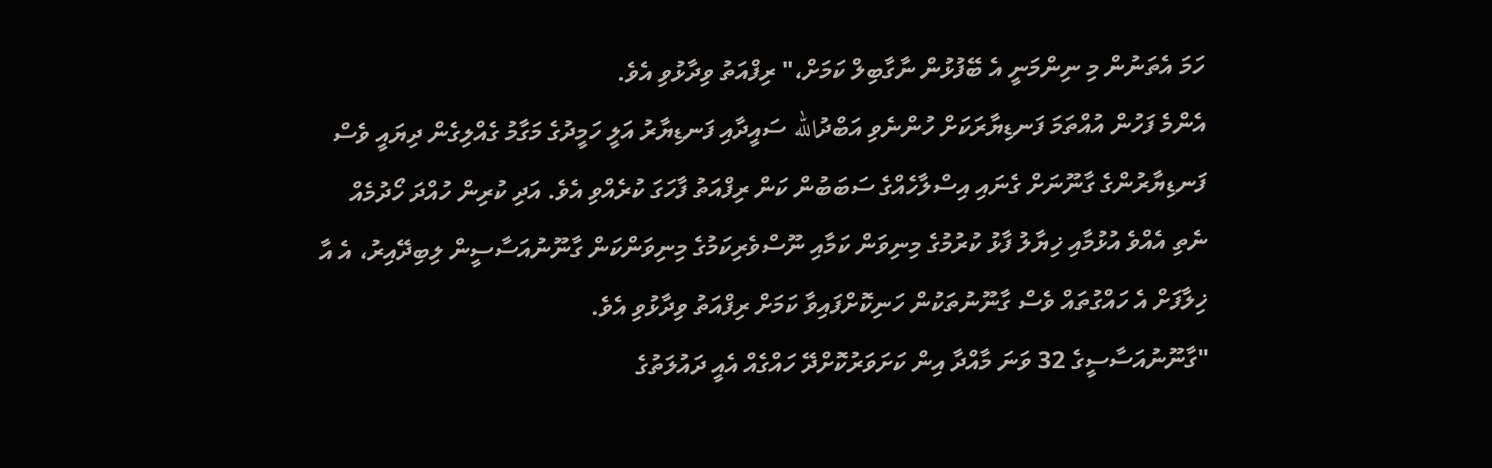ހަމަ އެތަނުން މި ނިންމަނީ އެ ބޭފުޅުން ނާގާބިލް ކަމަށް،" ރިފްއަތު ވިދާޅުވި އެވެ.
އެންމެ ފަހުން އުއްތަމަ ފަނޑިޔާރަކަށް ހުންނެވި އަބްދުالله ސައީދާއި ފަނޑިޔާރު އަލީ ހަމީދުގެ މަގާމު ގެއްލިގެން ދިޔައީ ވެސް ފަނޑިޔާރުންގެ ގާނޫނަށް ގެނައި އިސްލާހެއްގެ ސަބަބުން ކަން ރިފްއަތު ފާހަގަ ކުރެއްވި އެވެ. އަދި ކުރިން ހުއްދަ ހޯދުމެއް ނެތި އެއްވެ އުޅުމާއި ޚިޔާލު ފާޅު ކުރުމުގެ މިނިވަން ކަމާއި ނޫސްވެރިކަމުގެ މިނިވަންކަން ގާނޫނުއަސާސީން ލިބިދޭއިރު، އެ އާ ޚިލާފަށް އެ ހައްގުތައް ވެސް ގާނޫނުތަކުން ހަނިކޮށްފައިވާ ކަމަށް ރިފްއަތު ވިދާޅުވި އެވެ.
"ގާނޫނުއަސާސީގެ 32 ވަނަ މާއްދާ އިން ކަށަވަރުކޮށްދޭ ހައްގެއް އެއީ ދައުލަތުގެ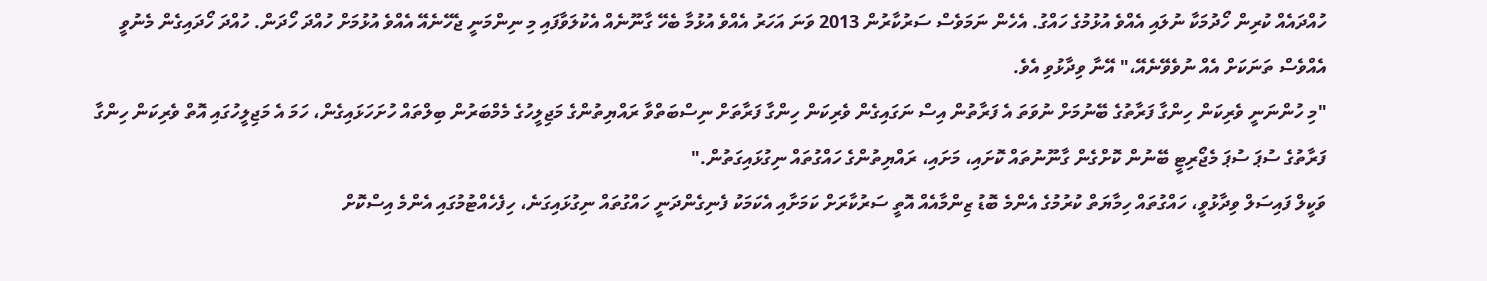ހުއްދައެއް ކުރިން ހޯދުމަކާ ނުލައި އެއްވެ އުޅުމުގެ ހައްގު. އެހެން ނަމަވެސް ސަރުކާރުން 2013 ވަނަ އަހަރު އެއްވެ އުޅުމާ ބެހޭ ގާނޫނެއް އެކުލަވާފައި މި ނިންމަނީ ޖެހޭނެއޭ އެއްވެ އުޅުމަށް ހުއްދަ ހޯދަން. ހުއްދަ ހޯދައިގެން މެނުވީ އެއްވެސް ތަނަކަށް އެއް ނުވެވޭނެއޭ،" އޭނާ ވިދާޅުވި އެވެ.
"މި ހުންނަނީ ވެރިކަން ހިންގާ ފަރާތުގެ ބޭނުމަށް ނުވަތަ އެ ފަރާތުން އިސް ނަގައިގެން ވެރިކަން ހިންގާ ފަރާތަށް ނިސްބަތްވާ ރައްޔިތުންގެ މަޖިލީހުގެ މެމްބަރުން ބިލްތައް ހުށަހަޅައިގެން، ހަމަ އެ މަޖިލީހުގައި އޮތް ވެރިކަން ހިންގާ ފަރާތުގެ ސުޕަ ސުޕަ މެޖޯރިޓީ ބޭނުން ކޮށްގެން ގާނޫނުތައް ކޮށައި، މަށައި، ރައްޔިތުންގެ ހައްގުތައް ނިގުޅައިގަތުން."
ވަކީލް ފައިސަލް ވިދާޅުވީ، ހައްގުތައް ހިމާޔަތް ކުރުމުގެ އެންމެ ބޮޑު ޒިންމާއެއް އޮތީ ސަރުކާރަށް ކަމަށާއި އެކަމަކު ފެނިގެންދަނީ ހައްގުތައް ނިގުޅައިގަނެ، ހިފެހެއްޓުމުގައި އެންމެ އިސްކޮށް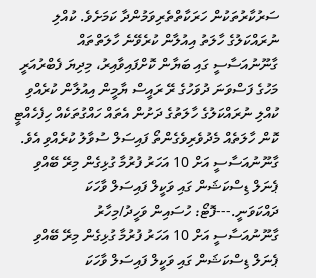ސަރުކާރުތަކުން ހަރަކާތްތެރިވަމުންދާ ކަމަށެވެ. ކުއްލި ނުރައްކަލުގެ ހާލަތު އިއުލާން ކުރެވޭނެ ހާލަތްތައް ގާނޫނުއަސާސީ ގައި ބަޔާން ކޮށްފައިވާއިރު، މިދިޔަ ފެބްރުއަރީ މަހުގެ ފަސްވަނަ ދުވަހުގެ ރޭ ރައީސް ޔާމީން އިއުލާން ކުރެއްވި ކުއްލި ނުރައްކަލުގެ ހާލަތުގެ ދަށުން އެތައް ހައްގުތަކެއް ހިފެހެއްޓީ ކޮން ހާލަތެއް މެދުވެރިވެގެންތޯ ފައިސަލް ސުވާލު ކުރެއްވި އެވެ.
ގާނޫނުއަސާސީ އަށް 10 އަހަރު ފުރުމާ ގުޅިގެން މިރޭ ބޭއްވި ޕެނަލް ޑިސްކަޝަން ގައި ވަކީލް ފައިސަލް ވާހަކަ ދައްކަވަނީ.---ފޮޓޯ: ހުސައިން ވަހީދު/މިހާރު
ގާނޫނުއަސާސީ އަށް 10 އަހަރު ފުރުމާ ގުޅިގެން މިރޭ ބޭއްވި ޕެނަލް ޑިސްކަޝަން ގައި ވަކީލް ފައިސަލް ވާހަކަ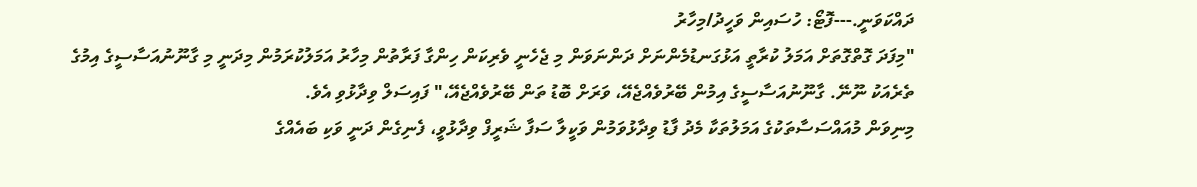ދައްކަވަނީ.---ފޮޓޯ: ހުސައިން ވަހީދު/މިހާރު
"މިފަދަ ގޮތްގޮތަށް އަމަލު ކުރާތީ އަޅުގަނޑުމެންނަށް ދަންނަވަން މި ޖެހެނީ ވެރިކަން ހިންގާ ފަރާތުން މިހާރު އަމަލުކުރަމުން މިދަނީ މި ގާނޫނުއަސާސީގެ އިމުގެ ތެރެއަކު ނޫނޭ. ގާނޫނުއަސާސީގެ އިމުން ބޭރުވެއްޖެއޭ، ވަރަށް ބޮޑު ތަން ބޭރުވެއްޖެއޭ،" ފައިސަލް ވިދާޅުވި އެވެ.
މިނިވަން މުއައްސަސާތަކުގެ އަމަލުތަކާ މެދު ފާޑު ވިދާޅުވަމުން ވަކީލާ ސަފާ ޝަރީފް ވިދާޅުވީ، ފެނިގެން ދަނީ ވަކި ބައެއްގެ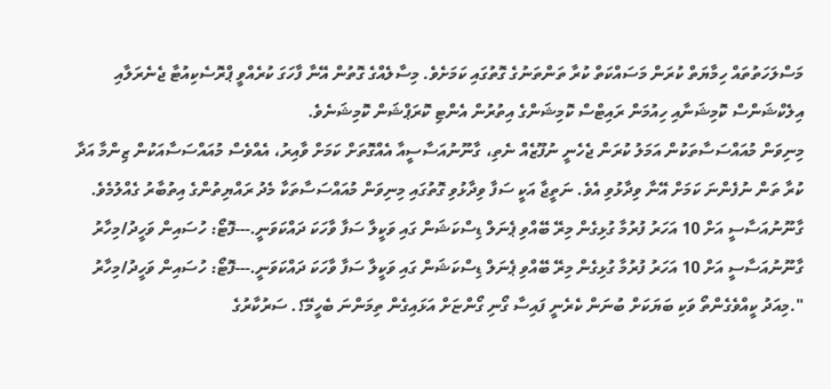މަސްލަހަތުތައް ހިމާޔަތް ކުރަން މަސައްކަތް ކުރާ ތަންތަނުގެ ގޮތުގައި ކަމަށެވެ. މިސާލެއްގެ ގޮތުން އޭނާ ފާހަގަ ކުރެއްވީ ޕްރޮސެކިއުޓާ ޖެނެރަލާއި އިލެކްޝަންސް ކޮމިޝަނާއި ހިއުމަން ރައިޓްސް ކޮމިޝަންގެ އިތުރުން އެންޓި ކޮރަޕްޝަން ކޮމިޝަނެވެ.
މިނިވަން މުއައްސަސާތަކުން އަމަލު ކުރަން ޖެހެނީ ނުފޫޒެއް ނެތި، ގާނޫނުއަސާސީއާ އެއްގޮތަށް ކަމަށް ވާއިރު، އެއްވެސް މުއައްސަސާއަކުން ޒިންމާ އަދާ ކުރާ ތަން ނުފެންނަ ކަމަށް އޭނާ ވިދާޅުވި އެވެ. ނަތީޖާ އަކީ ސަފާ ވިދާޅުވި ގޮތުގައި މިނިވަން މުއައްސަސާތަކާ މެދު ރައްޔިތުންގެ އިތުބާރު ގެއްލުމެވެ.
ގާނޫނުއަސާސީ އަށް 10 އަހަރު ފުރުމާ ގުޅިގެން މިރޭ ބޭއްވި ޕެނަލް ޑިސްކަޝަން ގައި ވަކީލާ ސަފާ ވާހަކަ ދައްކަވަނީ.---ފޮޓޯ: ހުސައިން ވަހީދު/މިހާރު
ގާނޫނުއަސާސީ އަށް 10 އަހަރު ފުރުމާ ގުޅިގެން މިރޭ ބޭއްވި ޕެނަލް ޑިސްކަޝަން ގައި ވަކީލާ ސަފާ ވާހަކަ ދައްކަވަނީ.---ފޮޓޯ: ހުސައިން ވަހީދު/މިހާރު
".މިއަދު ކީއްވެގެންތޯ ވަކި ބަޔަކަށް ބުނަން ކެރެނީ ފައިސާ ގޯނި ގޯންޏަށް އަޅައިގެން ތިމަންނަ ބެހީމޭ؟. ސަރުކާރުގެ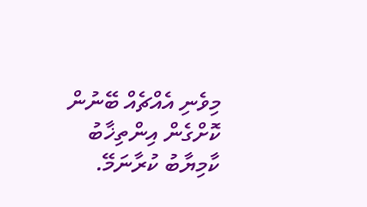މިވެނި އެއްޗެއް ބޭނުން ކޮށްގެން އިންތިޚާބު ކާމިޔާބު ކުރާނަމޭ.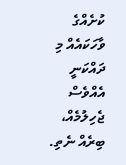ކުށެއްގެ ވާހަކައެއް މި ދައްކަނީ އެއްވެސް ޖެހިލުމެއް، ބިރެއް ނެތި.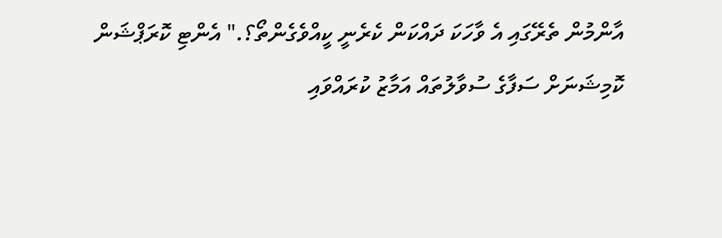އާންމުން ތެރޭގައި އެ ވާހަކަ ދައްކަން ކެރެނީ ކީއްވެގެންތޯ؟." އެންޓި ކޮރަޕްޝަން ކޮމިޝަނަށް ސަފާގެ ސުވާލުތައް އަމާޒު ކުރައްވައި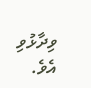ވިދާޅުވި އެވެ.